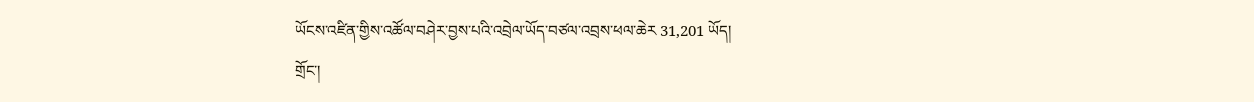ཡོངས་འཛིན་གྱིས་འཚོལ་བཤེར་བྱས་པའི་འབྲེལ་ཡོད་བཙལ་འབྲས་ཕལ་ཆེར 31,201 ཡོད།
གྲོང་།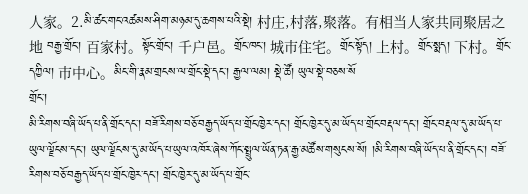人家。2.མི་ཚང་གང་འཚམས་ཤིག་མཉམ་དུ་ཆགས་པའི་སྡེ། 村庄,村落,聚落。有相当人家共同聚居之地 བརྒྱ་གྲོང་། 百家村。སྟོང་གྲོང་། 千户邑。གྲོང་ཁང་། 城市住宅。གྲོང་སྟོད། 上村。གྲོང་སྨད། 下村。གྲོང་དཀྱིལ། 市中心。མིང་གི་རྣམ་གྲངས་ལ་གྲོང་སྡེ་དང་། རྒྱལ་ལམ། སྡེ་ཚོ། ཡུལ་སྡེ་བཅས་སོ
གྲོང་།
མི་རིགས་བཞི་ཡོད་པ་ནི་གྲོང་དང་། བཟོ་རིགས་བཅོ་བརྒྱད་ཡོད་པ་གྲོང་ཁྱེར་དང་། གྲོང་ཁྱེར་དུ་མ་ཡོད་པ་གྲོང་བརྡལ་དང་། གྲོང་བརྡལ་དུ་མ་ཡོད་པ་ཡུལ་ལྗོངས་དང་། ཡུལ་ལྗོངས་དུ་མ་ཡོད་པ་ཡུལ་འཁོར་ཞེས་ཀོང་སྤྲུལ་ཡོན་ཏན་རྒྱ་མཚོས་གསུངས་སོ། །མི་རིགས་བཞི་ཡོད་པ་ནི་གྲོང་དང་། བཟོ་རིགས་བཅོ་བརྒྱད་ཡོད་པ་གྲོང་ཁྱེར་དང་། གྲོང་ཁྱེར་དུ་མ་ཡོད་པ་གྲོང་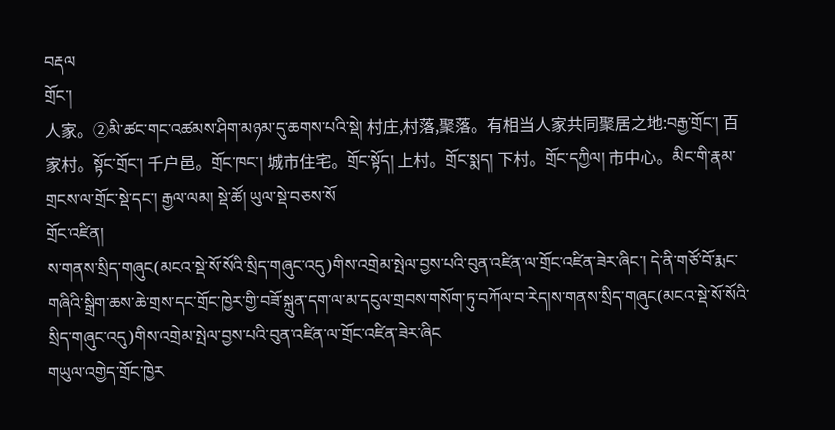བརྡལ
གྲོང་།
人家。②མི་ཚང་གང་འཚམས་ཤིག་མཉམ་དུ་ཆགས་པའི་སྡེ། 村庄,村落,聚落。有相当人家共同聚居之地:བརྒྱ་གྲོང་། 百家村。སྟོང་གྲོང་། 千户邑。གྲོང་ཁང་། 城市住宅。གྲོང་སྟོད། 上村。གྲོང་སྨད། 下村。གྲོང་དཀྱིལ། 市中心。མིང་གི་རྣམ་གྲངས་ལ་གྲོང་སྡེ་དང་། རྒྱལ་ལམ། སྡེ་ཚོ། ཡུལ་སྡེ་བཅས་སོ
གྲོང་འཛིན།
ས་གནས་སྲིད་གཞུང(མངའ་སྡེ་སོ་སོའི་སྲིད་གཞུང་འདུ)གིས་འགྲེམ་སྤེལ་བྱས་པའི་བུན་འཛིན་ལ་གྲོང་འཛིན་ཟེར་ཞིང་། དེ་ནི་གཙོ་བོ་རྨང་གཞིའི་སྒྲིག་ཆས་ཆེ་གྲས་དང་གྲོང་ཁྱེར་གྱི་བཟོ་སྐྲུན་དག་ལ་མ་དངུལ་གྲབས་གསོག་ཏུ་བཀོལ་བ་རེད།ས་གནས་སྲིད་གཞུང(མངའ་སྡེ་སོ་སོའི་སྲིད་གཞུང་འདུ)གིས་འགྲེམ་སྤེལ་བྱས་པའི་བུན་འཛིན་ལ་གྲོང་འཛིན་ཟེར་ཞིང
གཡུལ་འགྱེད་གྲོང་ཁྱེར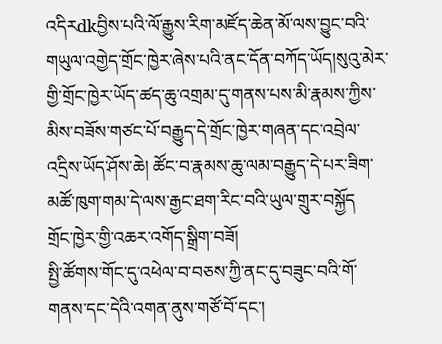འདིརdkབྱིས་པའི་ལོ་རྒྱུས་རིག་མཛོད་ཆེན་མོ་ལས་བྱུང་བའི་གཡུལ་འགྱེད་གྲོང་ཁྱེར་ཞེས་པའི་ནང་དོན་བཀོད་ཡོད།སུའུ་མེར་གྱི་གྲོང་ཁྱེར་ཡོད་ཚད་ཆུ་འགྲམ་དུ་གནས་པས་མི་རྣམས་ཀྱིས་མིས་བཟོས་གཙང་པོ་བརྒྱུད་དེ་གྲོང་ཁྱེར་གཞན་དང་འབྲེལ་འདྲིས་ཡོད་ཤོས་ཆེ། ཚོང་བ་རྣམས་ཆུ་ལམ་བརྒྱུད་དེ་པར་ཟིག་མཚོ་ཁུག་གམ་དེ་ལས་རྒྱང་ཐག་རིང་བའི་ཡུལ་གྲུར་བསྐྱོད
གྲོང་ཁྱེར་གྱི་འཆར་འགོད་སྒྲིག་བཟོ།
སྤྱི་ཚོགས་གོང་དུ་འཕེལ་བ་བཅས་ཀྱི་ནང་དུ་བཟུང་བའི་གོ་གནས་དང་དེའི་འགན་ནུས་གཙོ་བོ་དང་།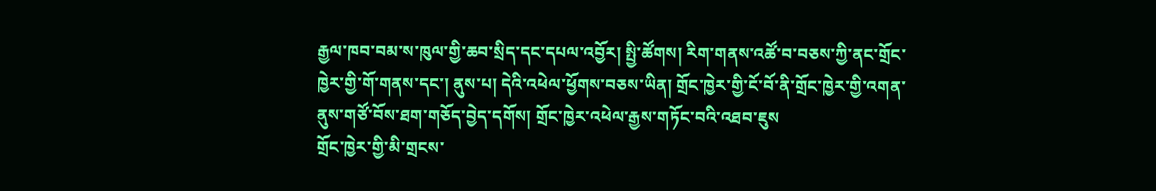རྒྱལ་ཁབ་བམ་ས་ཁུལ་གྱི་ཆབ་སྲིད་དང་དཔལ་འབྱོར། སྤྱི་ཚོགས། རིག་གནས་འཚོ་བ་བཅས་ཀྱི་ནང་གྲོང་ཁྱེར་གྱི་གོ་གནས་དང་། ནུས་པ། དེའི་འཕེལ་ཕྱོགས་བཅས་ཡིན། གྲོང་ཁྱེར་གྱི་ངོ་བོ་ནི་གྲོང་ཁྱེར་གྱི་འགན་ནུས་གཙོ་བོས་ཐག་གཅོད་བྱེད་དགོས། གྲོང་ཁྱེར་འཕེལ་རྒྱས་གཏོང་བའི་འཐབ་ཇུས
གྲོང་ཁྱེར་གྱི་མི་གྲངས་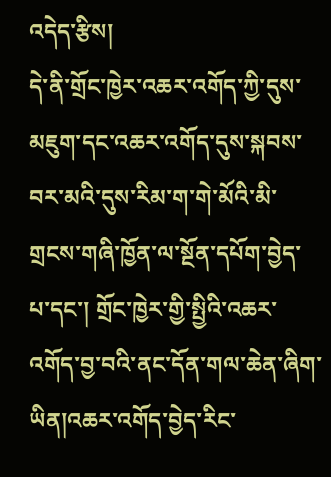འདེད་རྩིས།
དེ་ནི་གྲོང་ཁྱེར་འཆར་འགོད་ཀྱི་དུས་མཇུག་དང་འཆར་འགོད་དུས་སྐབས་བར་མའི་དུས་རིམ་ག་གེ་མོའི་མི་གྲངས་གཞི་ཁྱོན་ལ་སྔོན་དཔོག་བྱེད་པ་དང་། གྲོང་ཁྱེར་གྱི་སྤྱིའི་འཆར་འགོད་བྱ་བའི་ནང་དོན་གལ་ཆེན་ཞིག་ཡིན།འཆར་འགོད་བྱེད་རིང་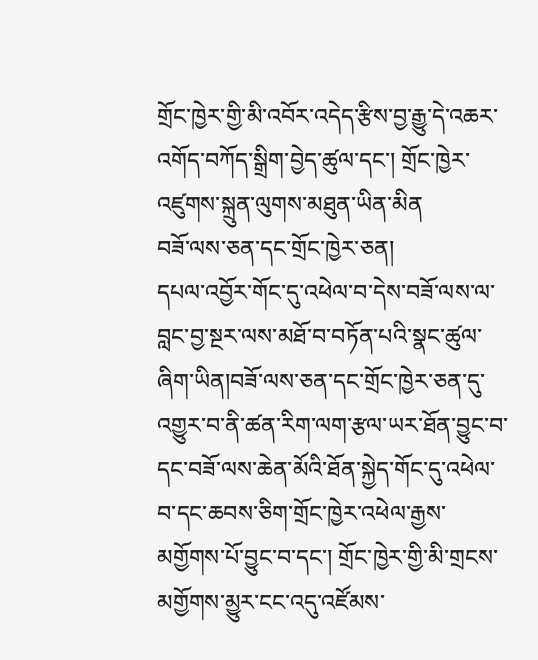གྲོང་ཁྱེར་གྱི་མི་འབོར་འདེད་རྩིས་བྱ་རྒྱུ་དེ་འཆར་འགོད་བཀོད་སྒྲིག་བྱེད་ཚུལ་དང་། གྲོང་ཁྱེར་འཛུགས་སྐྲུན་ལུགས་མཐུན་ཡིན་མིན
བཟོ་ལས་ཅན་དང་གྲོང་ཁྱེར་ཅན།
དཔལ་འབྱོར་གོང་དུ་འཕེལ་བ་དེས་བཟོ་ལས་ལ་བླང་བྱ་སྔར་ལས་མཐོ་བ་བཏོན་པའི་སྣང་ཚུལ་ཞིག་ཡིན།བཟོ་ལས་ཅན་དང་གྲོང་ཁྱེར་ཅན་དུ་འགྱུར་བ་ནི་ཚན་རིག་ལག་རྩལ་ཡར་ཐོན་བྱུང་བ་དང་བཟོ་ལས་ཆེན་མོའི་ཐོན་སྐྱེད་གོང་དུ་འཕེལ་བ་དང་ཆབས་ཅིག་གྲོང་ཁྱེར་འཕེལ་རྒྱས་མགྱོགས་པོ་བྱུང་བ་དང་། གྲོང་ཁྱེར་གྱི་མི་གྲངས་མགྱོགས་མྱུར་ངང་འདུ་འཛོམས་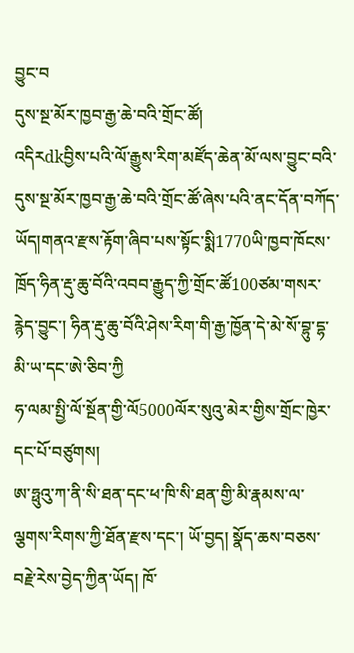བྱུང་བ
དུས་སྔ་མོར་ཁྱབ་རྒྱ་ཆེ་བའི་གྲོང་ཚོ།
འདིརdkབྱིས་པའི་ལོ་རྒྱུས་རིག་མཛོད་ཆེན་མོ་ལས་བྱུང་བའི་དུས་སྔ་མོར་ཁྱབ་རྒྱ་ཆེ་བའི་གྲོང་ཚོ་ཞེས་པའི་ནང་དོན་བཀོད་ཡོད།གནའ་རྫས་རྟོག་ཞིབ་པས་སྟོང་སྨི1770ཡི་ཁྱབ་ཁོངས་ཁྲོད་ཧིན་རྡུ་ཆུ་བོའི་འབབ་རྒྱུད་ཀྱི་གྲོང་ཚོ100ཙམ་གསར་རྙེད་བྱུང་། ཧིན་རྡུ་ཆུ་བོའི་ཤེས་རིག་གི་རྒྱ་ཁྱོན་དེ་མེ་སོ་བྷུ་དྷ་མི་ཡ་དང་ཨེ་ཅིབ་ཀྱི
ཧ་ལམ་སྤྱི་ལོ་སྔོན་གྱི་ལོ5000ལོར་སུའུ་མེར་གྱིས་གྲོང་ཁྱེར་དང་པོ་བཙུགས།
ཨ་ཧྥུའུ་ཀ་ནི་སི་ཐན་དང་ཕ་ཁི་སི་ཐན་གྱི་མི་རྣམས་ལ་ལྕགས་རིགས་ཀྱི་ཐོན་རྫས་དང་། ཡོ་བྱད། སྣོད་ཆས་བཅས་བརྗེ་རེས་བྱེད་ཀྱིན་ཡོད། ཁོ་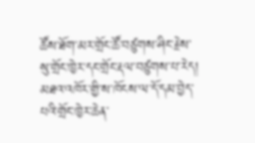ཚོས་ཐོག་མར་གྲོང་ཚོ་བཙུགས་ཤིང་རྗེས་སུ་གྲོང་ཁྱེར་དང་གྲོང་རྡལ་བཙུགས་པ་རེད། མཐའ་འཁོར་གྱི་ས་ཁོངས་ལ་དོ་དམ་བྱེད་པའི་གྲོང་ཁྱེར་ཆེན་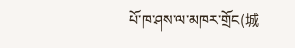པོ་ཁ་ཤས་ལ་མཁར་གྲོང(城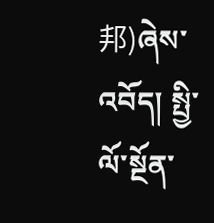邦)ཞེས་འབོད། སྤྱི་ལོ་སྔོན་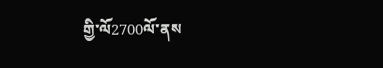གྱི་ལོ2700ལོ་ནས